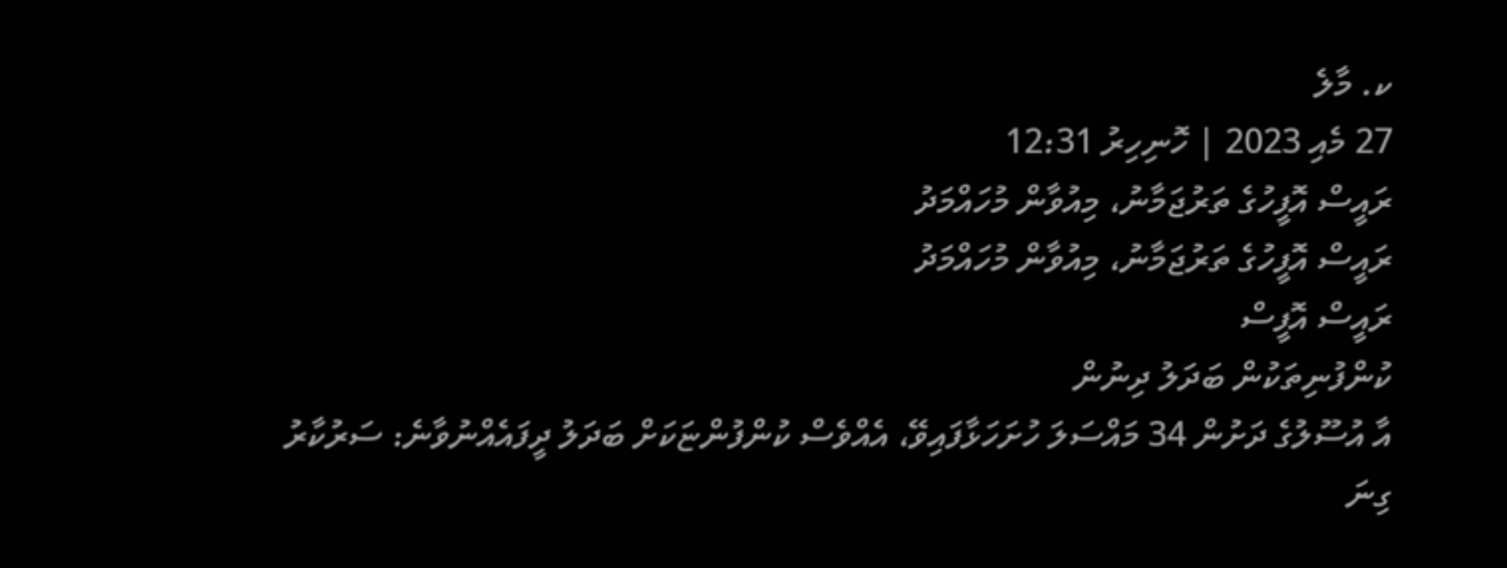ކ. މާލެ
27 މެއި 2023 | ހޮނިހިރު 12:31
ރައީސް އޮފީހުގެ ތަރުޖަމާނު، މިއުވާން މުހައްމަދު
ރައީސް އޮފީހުގެ ތަރުޖަމާނު، މިއުވާން މުހައްމަދު
ރައީސް އޮފީސް
ކުންފުނިތަކުން ބަދަލު ދިނުން
އާ އުސޫލުގެ ދަށުން 34 މައްސަލަ ހުށަހަޅާފައިވޭ، އެއްވެސް ކުންފުންޏަކަށް ބަދަލު ދީފައެއްނުވާނެ: ސަރުކާރު
ގިނަ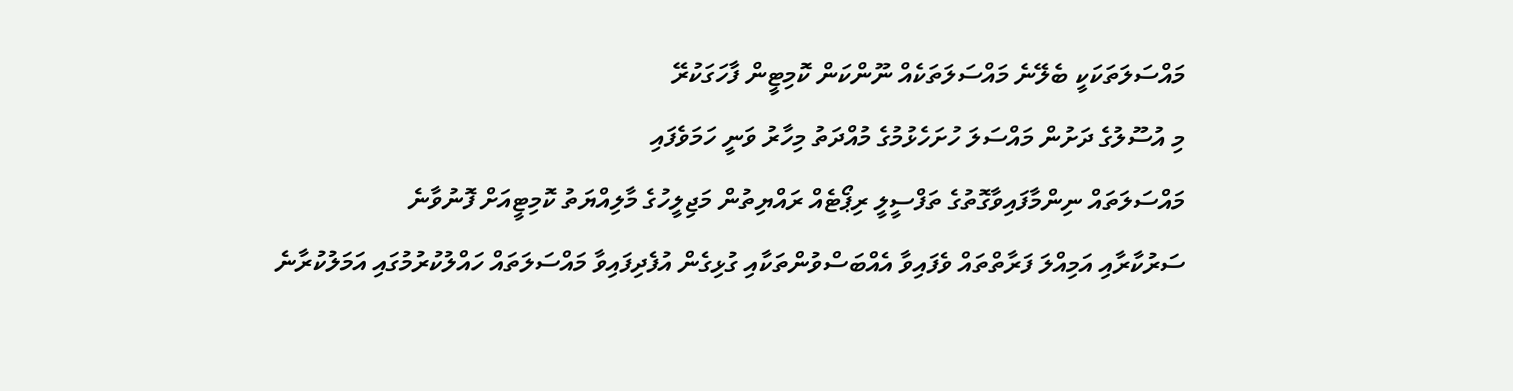މައްސަލަތަކަކީ ބެލޭނެ މައްސަލަތަކެއް ނޫންކަން ކޮމިޓީން ފާހަގަކުރޭ
މި އުސޫލުގެ ދަށުން މައްސަލަ ހުށަހެޅުމުގެ މުއްދަތު މިހާރު ވަނީ ހަމަވެފައި
މައްސަލަތައް ނިންމާފައިވާގޮތުގެ ތަފްސީލީ ރިޕޯޓެއް ރައްޔިތުން މަޖިލީހުގެ މާލިއްޔަތު ކޮމިޓީއަށް ފޮނުވާނެ
ސަރުކާރާއި އަމިއްލަ ފަރާތްތައް ވެފައިވާ އެއްބަސްވުންތަކާއި ގުޅިގެން އުފެދިފައިވާ މައްސަލަތައް ހައްލުކުރުމުގައި އަމަލުކުރާނެ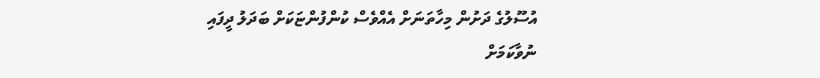އުސޫލުގެ ދަށުން މިހާތަނަށް އެއްވެސް ކުންފުންޏަކަށް ބަދަލު ދީފައި ނުވާކަމަށް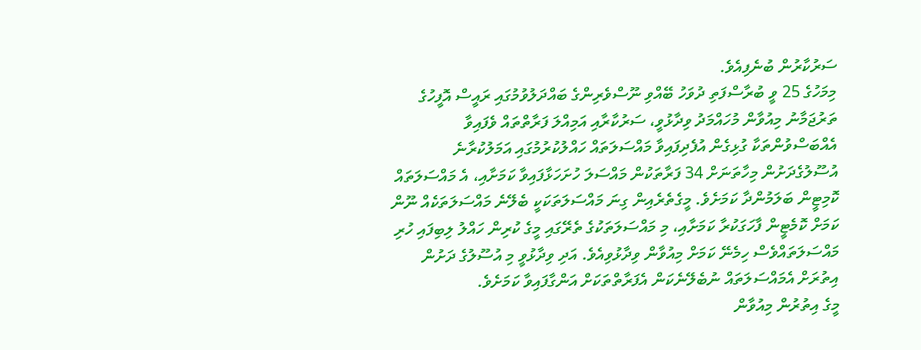ސަރުކާރުން ބުނެފިއެވެ.
މިމަހުގެ 25 ވީ ބުރާސްފަތި ދުވަހު ބޭއްވި ނޫސްވެރިންގެ ބައްދަލުވުމުގައި ރައީސް އޮފީހުގެ ތަރުޖަމާނު މިއުވާން މުހައްމަދު ވިދާޅުވީ، ސަރުކާރާއި އަމިއްލަ ފަރާތްތައް ވެފައިވާ އެއްބަސްވުންތަކާ ގުޅިގެން އުފެދިފައިވާ މައްސަލަތައް ހައްލުކުރުމުގައި އަމަލުކުރާނެ އުސޫލުގެދަށުން މިހާތަނަށް 34 ފަރާތަކުން މައްސަލަ ހުށަހަޅާފައިވާ ކަމަށާއި، އެ މައްސަލަތައް ކޮމިޓީން ބަލަމުންދާ ކަމަށެވެ. މީގެތެރެއިން ގިނަ މައްސަލަތަކަކީ ބެލޭނެ މައްސަލަތަކެއް ނޫން ކަމަށް ކޮމެޓީން ފާހަގަކުރާ ކަމަށާއި، މި މައްސަލަތަކުގެ ތެރޭގައި މީގެ ކުރިން ހައްލު ލިބިފައި ހުރި މައްސަލަތައްވެސް ހިމެނޭ ކަމަށް މިއުވާން ވިދާޅުވިއެވެ. އަދި ވިދާޅުވީ މި އުސޫލުގެ ދަށުން އިތުރަށް އެމައްސަލަތައް ނުބެލޭނެކަން އެފަރާތްތަކަށް އަންގާފައިވާ ކަމަށެވެ.
މީގެ އިތުރުން މިއުވާން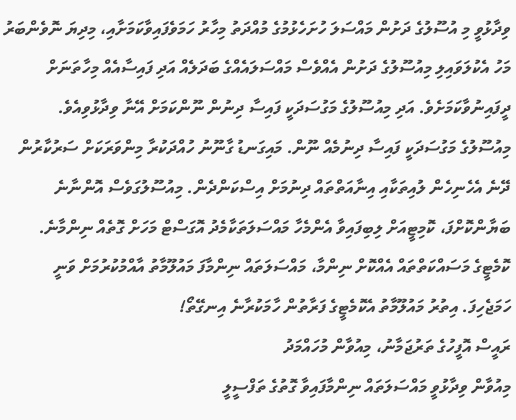ވިދާޅުވީ މި އުސޫލުގެ ދަށުން މައްސަލަ ހުށަހެޅުމުގެ މުއްދަތު މިހާރު ހަމަވެފައިވާކަމަށާއި، މިދިޔަ ނޮވެންބަރު މަހު އެކުލަވައިލި މިއުސޫލުގެ ދަށުން އެއްވެސް މައްސަލައެއްގެ ބަދަލެއް އަދި ފައިސާއެއް މިހާތަނަށް ދީފައިނުވާކަމަށެވެ. އަދި މިއުސޫލުގެ މަގުސަދަކީ ފައިސާ ދިނުން ނޫންކަމަށް އޭނާ ވިދާޅުވިއެވެ.
މިއުސޫލުގެ މަގުސަދަކީ ފައިސާ ދިނުމެއް ނޫން. މައިގަނޑު ގާނޫނު ހުއްދަކުރާ މިންވަރަކަށް ސަރުކާރުން ދޭނެ އެހެނިހެން ލުއިތަކާއި އިނާއަތްތައް ދިނުމަށް އިސްކަންދެން. މިއުސޫލުގަވެސް އޮންނާނެ ބަޔާންކޮށްފަ، ކޮމިޓީއަށް ލިބިފައިވާ އެންމެހާ މައްސަލަތަކާމެދު އޮގަސްޓް މަހަށް ގޮތެއް ނިންމާނެ. ކޮމެޓީގެ މަސައްކަތްތައް އެއްކޮށް ނިންމާ، މައްސަލަތައް ނިންމާފަ މައުލޫމާތު އާއްމުކުރުމަށް ވަނީ ހަމަޖެހިފަ. އިތުރު މައުލޫމާތު އެކޮމެޓީގެ ފަރާތުން ހާމަކުރާނެ އިނގޭތޯ!
ރައީސް އޮފީހުގެ ތަރުޖަމާނު، މިއުވާން މުހައްމަދު
މިއުވާން ވިދާޅުވީ މައްސަލަތައް ނިންމާފައިވާ ގޮތުގެ ތަފްސީލީ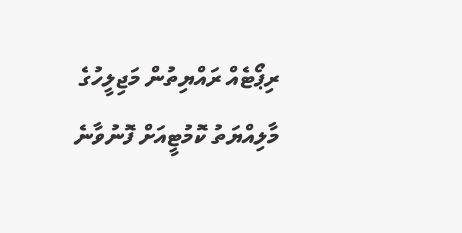ރިޕޯޓެއް ރައްޔިތުން މަޖިލީހުގެ މާލިއްޔަތު ކޮމުޓީއަށް ފޮނުވާނެ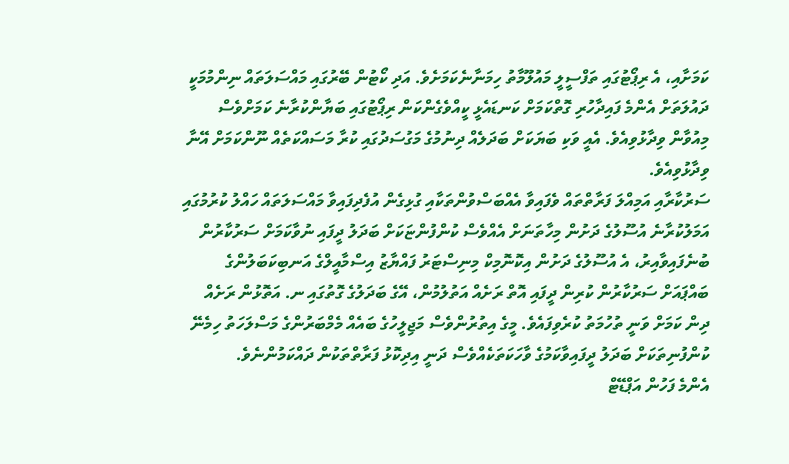ކަމަށާއި، އެ ރިޕޯޓުގައި ތަފްސީލީ މައުލޫމާތު ހިމަނާނެކަމަށެވެ. އަދި ކޯޓުން ބޭރުގައި މައްސަލަތައް ނިންމުމަކީ ދައުލަތަށް އެންމެ ފައިދާހުރި ގޮތްކަމަށް ކަނޑައެޅީ ކީއްވެގެންކަން ރިޕޯޓުގައި ބަޔާންކުރާނެ ކަމަށްވެސް މިއުވާން ވިދާޅުވިއެވެ. އެއީ ވަކި ބަޔަކަށް ބަދަލެއް ދިނުމުގެ މަގުސަދުގައި ކުރާ މަސައްކަތެއް ނޫންކަމަށް އޭނާ ވިދާޅުވިއެވެ.
ސަރުކާރާއި އަމިއްލަ ފަރާތްތައް ވެފައިވާ އެއްބަސްވުންތަކާއި ގުޅިގެން އުފެދިފައިވާ މައްސަލަތައް ހައްލު ކުރުމުގައި އަމަލުކުރާނެ އުސޫލުގެ ދަށުން މިހާތަނަށް އެއްވެސް ކުންފުންޏަކަށް ބަދަލު ދީފައި ނުވާކަމަށް ސަރުކާރުން ބުނެފައިވާއިރު، އެ އުސޫލުގެ ދަށުން އިކޮނޮމިކް މިނިސްޓަރު ފައްޔާޒު އިސްމާއީލްގެ އަނބިކަބަލުންގެ ބައްޕައަށް ސަރުކާރުން ކުރިން ދީފައި އޮތް ރަށެއް އަތުލުމުން، އޭގެ ބަދަލުގެ ގޮތުގައި ނ. އަތޮޅުން ރަށެއް ދިން ކަމަށް ވަނީ ތުހުމަތު ކުރެވިފައެވެ. މީގެ އިތުރުންވެސް މަޖިލީހުގެ ބައެއް މެމްބަރުންގެ މަސްލަހަތު ހިމެނޭ ކުންފުނިތަކަށް ބަދަލު ދީފައިވާކަމުގެ ވާހަކަތަކެއްވެސް ދަނީ އިދިކޮޅު ފަރާތްތަކުން ދައްކަމުންނެވެ.
އެންމެ ފަހުން އަޕްޑޭޓް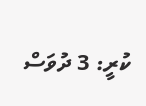ކުރީ: 3 ދުވަސް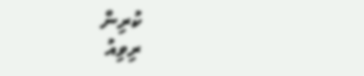ކުރިން
ރިވިއު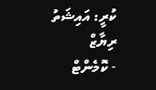ކުރީ: އައިޝަތު ރިޔާޒް
- ކޮމެންޓް